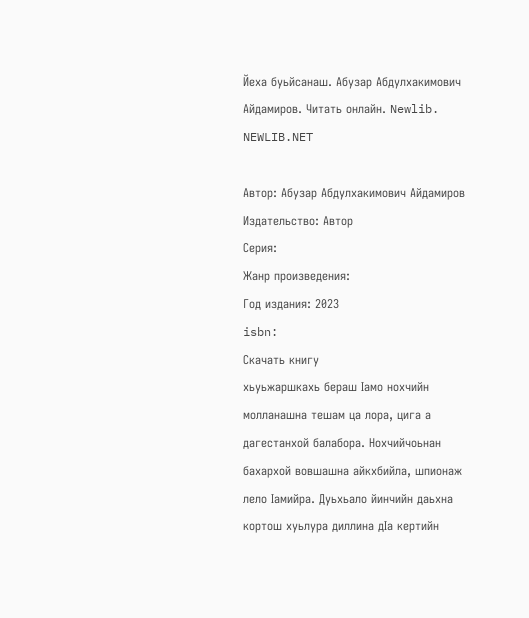Йеха буьйсанаш. Абузар Абдулхакимович Айдамиров. Читать онлайн. Newlib. NEWLIB.NET

Автор: Абузар Абдулхакимович Айдамиров
Издательство: Автор
Серия:
Жанр произведения:
Год издания: 2023
isbn:
Скачать книгу
хьуьжаршкахь бераш Iамо нохчийн молланашна тешам ца лора, цига а дагестанхой балабора. Нохчийчоьнан бахархой вовшашна айкхбийла, шпионаж лело Iамийра. Дуьхьало йинчийн даьхна кортош хуьлура диллина дIа кертийн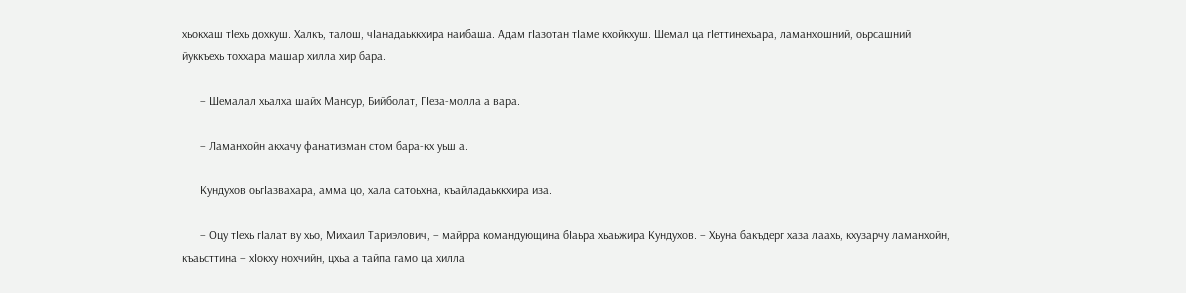хьокхаш тIехь дохкуш. Халкъ, талош, чIанадаьккхира наибаша. Адам гIазотан тIаме кхойкхуш. Шемал ца гIеттинехьара, ламанхошний, оьрсашний йуккъехь тоххара машар хилла хир бара.

      – Шемалал хьалха шайх Мансур, Бийболат, ГIеза-молла а вара.

      – Ламанхойн акхачу фанатизман стом бара-кх уьш а.

      Кундухов оьгIазвахара, амма цо, хала сатоьхна, къайладаьккхира иза.

      – Оцу тIехь гIалат ву хьо, Михаил Тариэлович, – майрра командующина бIаьра хьаьжира Кундухов. – Хьуна бакъдерг хаза лаахь, кхузарчу ламанхойн, къаьсттина – хIокху нохчийн, цхьа а тайпа гамо ца хилла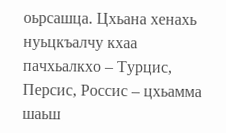оьрсашца. Цхьана хенахь нуьцкъалчу кхаа пачхьалкхо – Турцис, Персис, Россис – цхьамма шаьш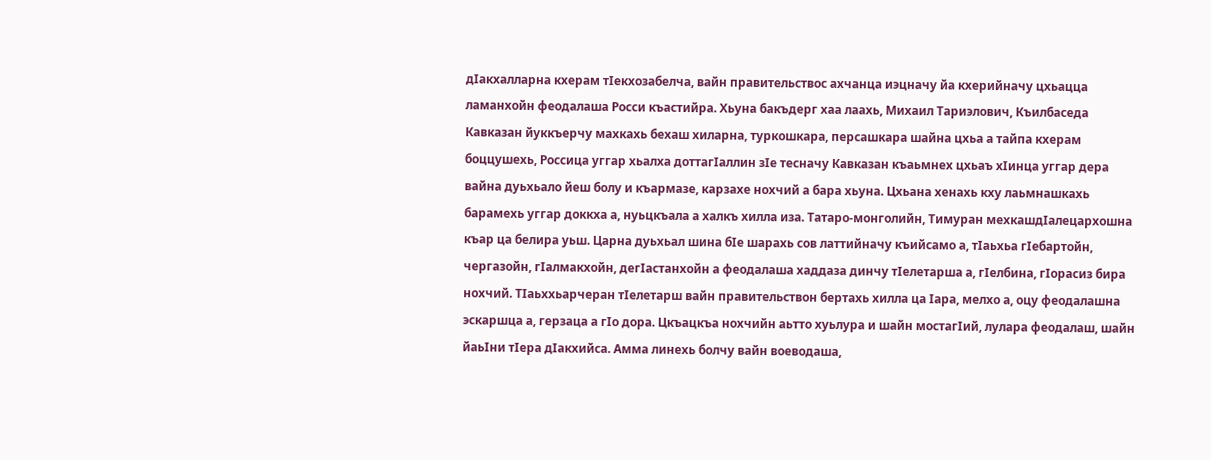дIакхалларна кхерам тIекхозабелча, вайн правительствос ахчанца иэцначу йа кхерийначу цхьацца ламанхойн феодалаша Росси къастийра. Хьуна бакъдерг хаа лаахь, Михаил Тариэлович, Къилбаседа Кавказан йуккъерчу махкахь бехаш хиларна, туркошкара, персашкара шайна цхьа а тайпа кхерам боццушехь, Россица уггар хьалха доттагIаллин зIе тесначу Кавказан къаьмнех цхьаъ хIинца уггар дера вайна дуьхьало йеш болу и къармазе, карзахе нохчий а бара хьуна. Цхьана хенахь кху лаьмнашкахь барамехь уггар доккха а, нуьцкъала а халкъ хилла иза. Татаро-монголийн, Тимуран мехкашдIалецархошна къар ца белира уьш. Царна дуьхьал шина бIе шарахь сов латтийначу къийсамо а, тIаьхьа гIeбартойн, чергазойн, гIалмакхойн, дегIастанхойн а феодалаша хаддаза динчу тIелетарша а, гIелбина, гIорасиз бира нохчий. ТIаьххьарчеран тIелетарш вайн правительствон бертахь хилла ца Iара, мелхо а, оцу феодалашна эскаршца а, герзаца а гIо дора. Цкъацкъа нохчийн аьтто хуьлура и шайн мостагIий, лулара феодалаш, шайн йаьIни тIера дIакхийса. Амма линехь болчу вайн воеводаша,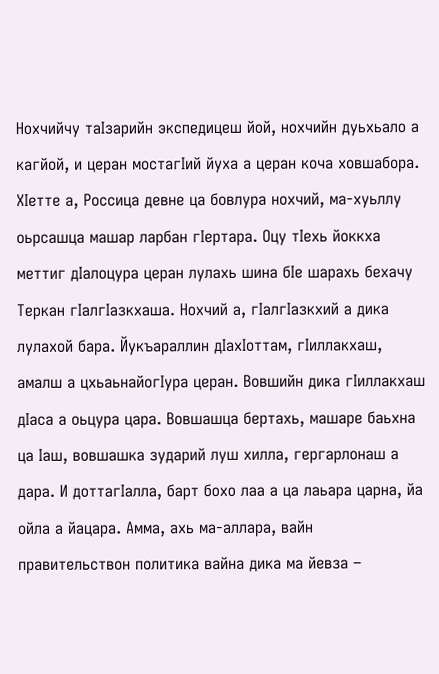Нохчийчу таIзарийн экспедицеш йой, нохчийн дуьхьало а кагйой, и церан мостагIий йуха а церан коча ховшабора. ХIетте а, Россица девне ца бовлура нохчий, ма-хуьллу оьрсашца машар ларбан гIертара. Оцу тIехь йоккха меттиг дIалоцура церан лулахь шина бIе шарахь бехачу Теркан гIалгIазкхаша. Нохчий а, гIалгIазкхий а дика лулахой бара. Йукъараллин дIахIоттам, гIиллакхаш, амалш а цхьаьнайогIура церан. Вовшийн дика гIиллакхаш дIаса а оьцура цара. Вовшашца бертахь, машаре баьхна ца Iаш, вовшашка зударий луш хилла, гергарлонаш а дара. И доттагIалла, барт бохо лаа а ца лаьара царна, йа ойла а йацара. Амма, ахь ма-аллара, вайн правительствон политика вайна дика ма йевза –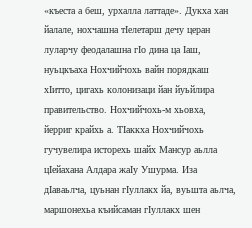«къеста а беш, урхалла латтаде». Дукха хан йалале, нохчашна тIелетарш дечу церан луларчу феодалашна гIo дина ца Iаш, нуьцкъаха Нохчийчохь вайн порядкаш хIитто, цигахь колонизаци йан йуьйлира правительство. Нохчийчохь-м хьовха, йерриг крайхь а. ТIаккха Нохчийчохь гучувелира исторехь шайх Мансур аьлла цIейахана Алдара жаIу Ушурма. Иза дIаваьлча, цуьнан гIуллакх йа, вуьшта аьлча, маршонехьа къийсаман гIуллакх шен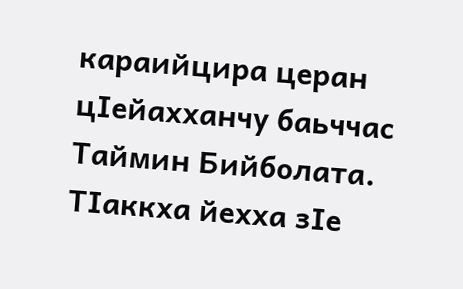караийцира церан цIейахханчу баьччас Таймин Бийболата. ТIаккха йехха зIе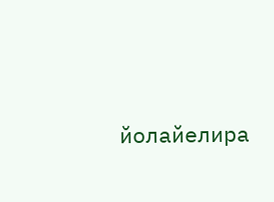йолайелира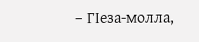– ГIеза-молла,